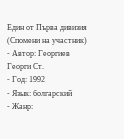Един от Първа дивизия (Спомени на участник)
- Автор: Георгиев Георги Ст.
- Год: 1992
- Язык: болгарский
- Жанр: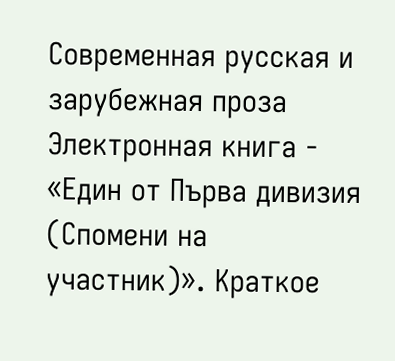Современная русская и зарубежная проза
Электронная книга - «Един от Първа дивизия (Спомени на участник)». Краткое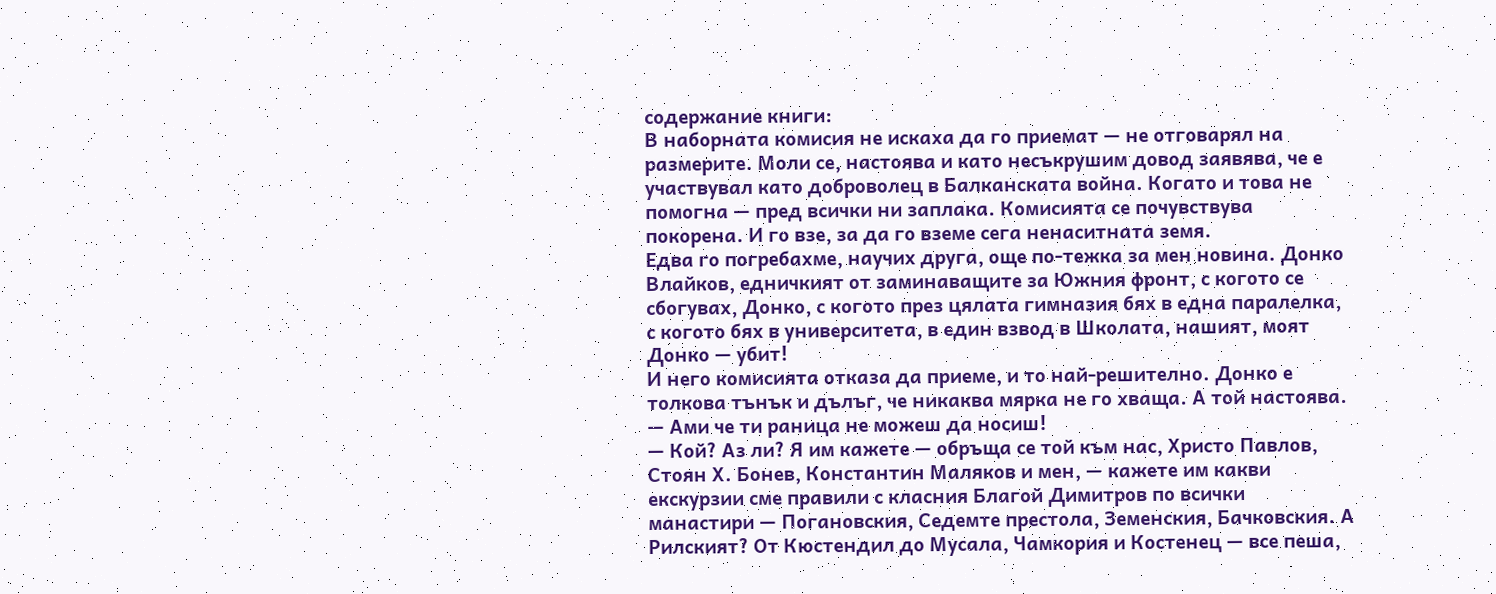содержание книги:
В наборната комисия не искаха да го приемат — не отговарял на размерите. Моли се, настоява и като несъкрушим довод заявява, че е участвувал като доброволец в Балканската война. Когато и това не помогна — пред всички ни заплака. Комисията се почувствува покорена. И го взе, за да го вземе сега ненаситната земя.
Едва го погребахме, научих друга, още по-тежка за мен новина. Донко Влайков, едничкият от заминаващите за Южния фронт, с когото се сбогувах, Донко, с когото през цялата гимназия бях в една паралелка, с когото бях в университета, в един взвод в Школата, нашият, моят Донко — убит!
И него комисията отказа да приеме, и то най-решително. Донко е толкова тънък и дълъг, че никаква мярка не го хваща. А той настоява.
— Ами че ти раница не можеш да носиш!
— Кой? Аз ли? Я им кажете — обръща се той към нас, Христо Павлов, Стоян Х. Бонев, Константин Маляков и мен, — кажете им какви екскурзии сме правили с класния Благой Димитров по всички манастири — Погановския, Седемте престола, Земенския, Бачковския. А Рилският? От Кюстендил до Мусала, Чамкория и Костенец — все пеша,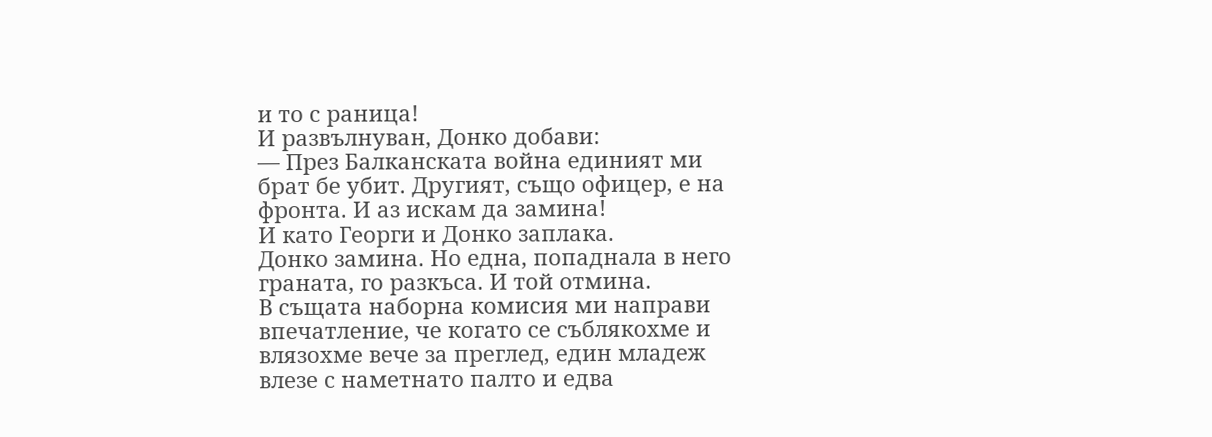и то с раница!
И развълнуван, Донко добави:
— През Балканската война единият ми брат бе убит. Другият, също офицер, е на фронта. И аз искам да замина!
И като Георги и Донко заплака.
Донко замина. Но една, попаднала в него граната, го разкъса. И той отмина.
В същата наборна комисия ми направи впечатление, че когато се съблякохме и влязохме вече за преглед, един младеж влезе с наметнато палто и едва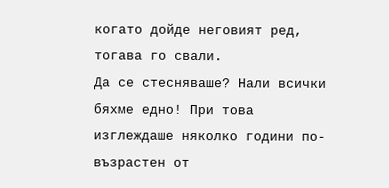когато дойде неговият ред, тогава го свали.
Да се стесняваше? Нали всички бяхме едно! При това изглеждаше няколко години по-възрастен от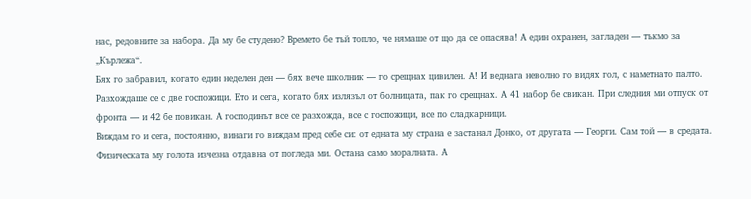нас, редовните за набора. Да му бе студено? Времето бе тъй топло, че нямаше от що да се опасява! А един охранен, загладен — тъкмо за „Кърлежа“.
Бях го забравил, когато един неделен ден — бях вече школник — го срещнах цивилен. А! И веднага неволно го видях гол, с наметнато палто. Разхождаше се с две госпожици. Ето и сега, когато бях излязъл от болницата, пак го срещнах. А 41 набор бе свикан. При следния ми отпуск от фронта — и 42 бе повикан. А господинът все се разхожда, все с госпожици, все по сладкарници.
Виждам го и сега, постоянно, винаги го виждам пред себе си: от едната му страна е застанал Донко, от другата — Георги. Сам той — в средата. Физическата му голота изчезна отдавна от погледа ми. Остана само моралната. А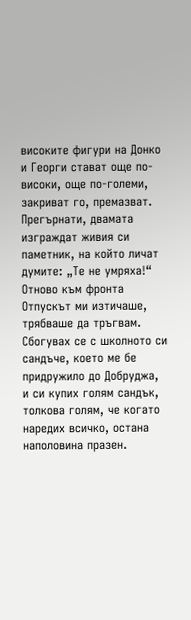високите фигури на Донко и Георги стават още по-високи, още по-големи, закриват го, премазват. Прегърнати, двамата изграждат живия си паметник, на който личат думите: „Те не умряха!“
Отново към фронта
Отпускът ми изтичаше, трябваше да тръгвам. Сбогувах се с школното си сандъче, което ме бе придружило до Добруджа, и си купих голям сандък, толкова голям, че когато наредих всичко, остана наполовина празен.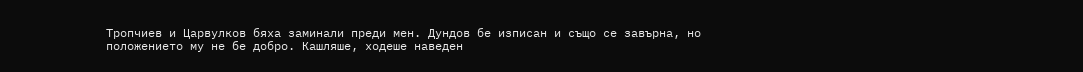Тропчиев и Царвулков бяха заминали преди мен. Дундов бе изписан и също се завърна, но положението му не бе добро. Кашляше, ходеше наведен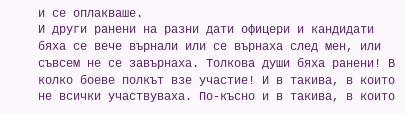и се оплакваше.
И други ранени на разни дати офицери и кандидати бяха се вече върнали или се върнаха след мен, или съвсем не се завърнаха. Толкова души бяха ранени! В колко боеве полкът взе участие! И в такива, в които не всички участвуваха. По-късно и в такива, в които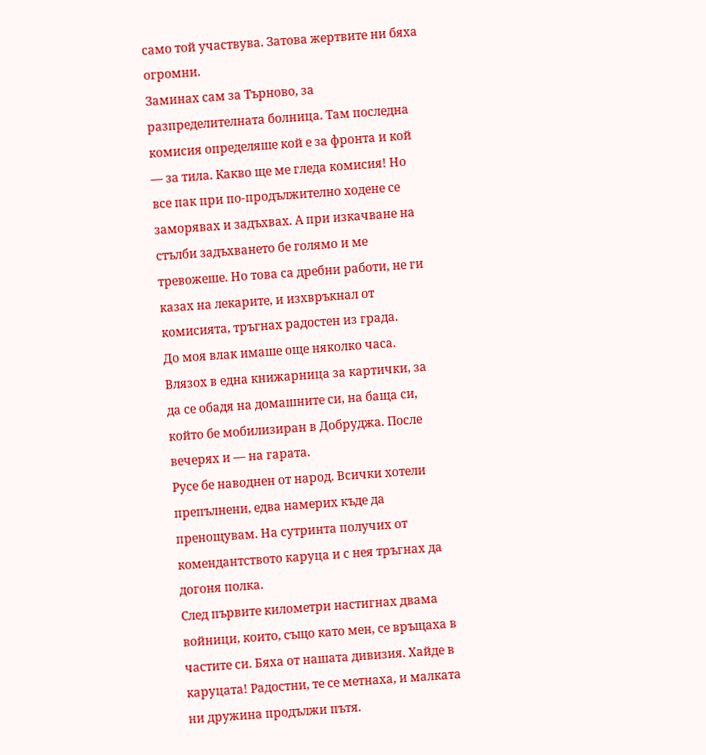само той участвува. Затова жертвите ни бяха огромни.
Заминах сам за Търново, за разпределителната болница. Там последна комисия определяше кой е за фронта и кой — за тила. Какво ще ме гледа комисия! Но все пак при по-продължително ходене се заморявах и задъхвах. А при изкачване на стълби задъхването бе голямо и ме тревожеше. Но това са дребни работи, не ги казах на лекарите, и изхвръкнал от комисията, тръгнах радостен из града.
До моя влак имаше още няколко часа. Влязох в една книжарница за картички, за да се обадя на домашните си, на баща си, който бе мобилизиран в Добруджа. После вечерях и — на гарата.
Русе бе наводнен от народ. Всички хотели препълнени, едва намерих къде да пренощувам. На сутринта получих от комендантството каруца и с нея тръгнах да догоня полка.
След първите километри настигнах двама войници, които, също като мен, се връщаха в частите си. Бяха от нашата дивизия. Хайде в каруцата! Радостни, те се метнаха, и малката ни дружина продължи пътя.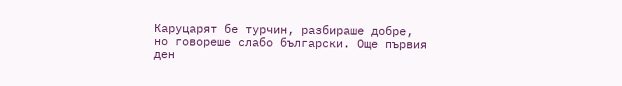Каруцарят бе турчин, разбираше добре, но говореше слабо български. Още първия ден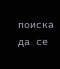поиска да се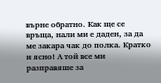върне обратно. Как ще се връща, нали ми е даден, за да ме закара чак до полка. Кратко и ясно! А той все ми разправяше за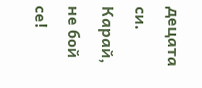децата си. Карай, не бой се!